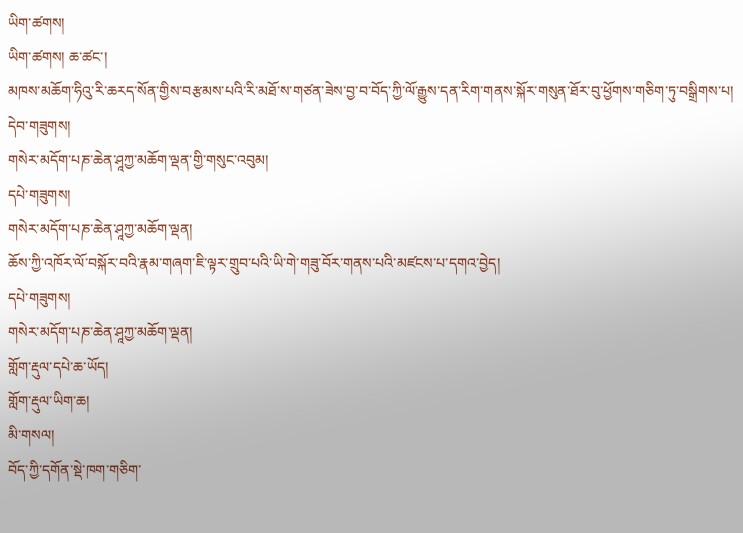ཡིག་ཚགས།
ཡིག་ཚགས། ཆ་ཚང་།
མཁས་མཆོག་ཧིའུ་རི་ཆརད་སོན་གྱིས་བརྩམས་པའི་རི་མཐོ་ས་གཙན་ཟེས་བྱ་བ་བོད་ཀྱི་ལོ་རྒྱུས་དན་རིག་གནས་སྐོར་གསུན་ཐོར་བུ་ཕྱོགས་གཅིག་ཏུ་བསྒྲིགས་པ།
དེབ་གཟུགས།
གསེར་མདོག་པཎ་ཆེན་ཤཱཀྱ་མཆོག་ལྡན་གྱི་གསུང་འབུམ།
དཔེ་གཟུགས།
གསེར་མདོག་པཎ་ཆེན་ཤཱཀྱ་མཆོག་ལྡན།
ཆོས་ཀྱི་འཁོར་ལོ་བསྐོར་བའི་རྣམ་གཞག་ཇི་ལྟར་གྲུབ་པའི་ཡི་གེ་གཟུ་བོར་གནས་པའི་མཛངས་པ་དགའ་བྱེད།
དཔེ་གཟུགས།
གསེར་མདོག་པཎ་ཆེན་ཤཱཀྱ་མཆོག་ལྡན།
གློག་རྡུལ་དཔེ་ཆ་ཡོད།
གློག་རྡུལ་ཡིག་ཆ།
མི་གསལ།
བོད་ཀྱི་དགོན་སྡེ་ཁག་གཅིག་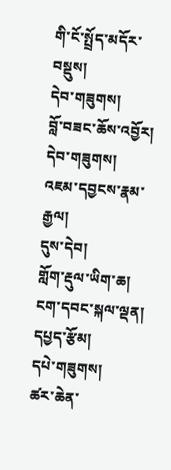གི་ངོ་སྤྲོད་མདོར་བསྡུས།
དེབ་གཟུགས།
བློ་བཟང་ཆོས་འབྱོར།
དེབ་གཟུགས།
འཇམ་དབྱངས་རྣམ་རྒྱལ།
དུས་དེབ།
གློག་རྡུལ་ཡིག་ཆ།
ངག་དབང་སྐལ་ལྡན།
དཔྱད་རྩོམ།
དཔེ་གཟུགས།
ཚར་ཆེན་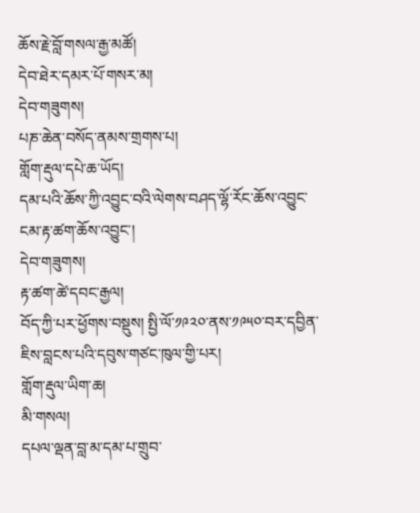ཆོས་རྗེ་བློ་གསལ་རྒྱ་མཚོ།
དེབ་ཐེར་དམར་པོ་གསར་མ།
དེབ་གཟུགས།
པཎ་ཆེན་བསོད་ནམས་གྲགས་པ།
གློག་རྡུལ་དཔེ་ཆ་ཡོད།
དམ་པའི་ཆོས་ཀྱི་འབྱུང་བའི་ལེགས་བཤད་ལྷོ་རོང་ཆོས་འབྱུང་ངམ་རྟ་ཚག་ཆོས་འབྱུང་།
དེབ་གཟུགས།
རྟ་ཚག་ཚེ་དབང་རྒྱལ།
བོད་ཀྱི་པར་ཕྱོགས་བསྡུས། སྤྱི་ལོ་༡༩༢༠་ནས་༡༩༥༠་བར་དབྱིན་ཇིས་བླངས་པའི་དབུས་གཙང་ཁུལ་གྱི་པར།
གློག་རྡུལ་ཡིག་ཆ།
མི་གསལ།
དཔལ་ལྡན་བླ་མ་དམ་པ་གྲུབ་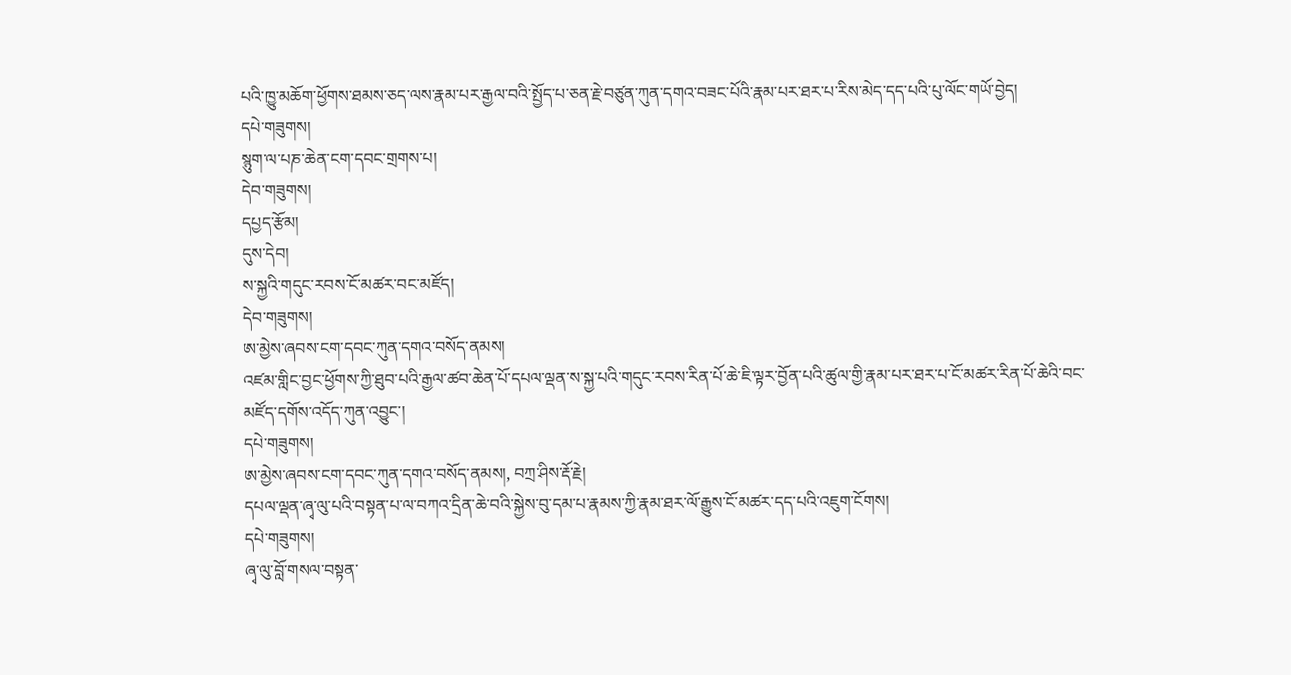པའི་ཁྱུ་མཆོག་ཕྱོགས་ཐམས་ཅད་ལས་རྣམ་པར་རྒྱལ་བའི་སྤྱོད་པ་ཅན་རྗེ་བཙུན་ཀུན་དགའ་བཟང་པོའི་རྣམ་པར་ཐར་པ་རིས་མེད་དད་པའི་པུ་ལོང་གཡོ་བྱེད།
དཔེ་གཟུགས།
སྙུག་ལ་པཎ་ཆེན་ངག་དབང་གྲགས་པ།
དེབ་གཟུགས།
དཔྱད་རྩོམ།
དུས་དེབ།
ས་སྐྱའི་གདུང་རབས་ངོ་མཚར་བང་མཛོད།
དེབ་གཟུགས།
ཨ་མྱེས་ཞབས་ངག་དབང་ཀུན་དགའ་བསོད་ནམས།
འཛམ་གླིང་བྱང་ཕྱོགས་ཀྱི་ཐུབ་པའི་རྒྱལ་ཚབ་ཆེན་པོ་དཔལ་ལྡན་ས་སྐྱ་པའི་གདུང་རབས་རིན་པོ་ཆེ་ཇི་ལྟར་བྱོན་པའི་ཚུལ་གྱི་རྣམ་པར་ཐར་པ་ངོ་མཚར་རིན་པོ་ཆེའི་བང་མཛོད་དགོས་འདོད་ཀུན་འབྱུང་།
དཔེ་གཟུགས།
ཨ་མྱེས་ཞབས་ངག་དབང་ཀུན་དགའ་བསོད་ནམས།, བཀྲ་ཤིས་རྡོ་རྗེ།
དཔལ་ལྡན་ཞྭ་ལུ་པའི་བསྟན་པ་ལ་བཀའ་དྲིན་ཆེ་བའི་སྐྱེས་བུ་དམ་པ་རྣམས་ཀྱི་རྣམ་ཐར་ལོ་རྒྱུས་ངོ་མཚར་དད་པའི་འཇུག་ངོགས།
དཔེ་གཟུགས།
ཞྭ་ལུ་བློ་གསལ་བསྟན་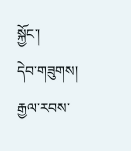སྐྱོང་།
དེབ་གཟུགས།
རྒྱལ་རབས་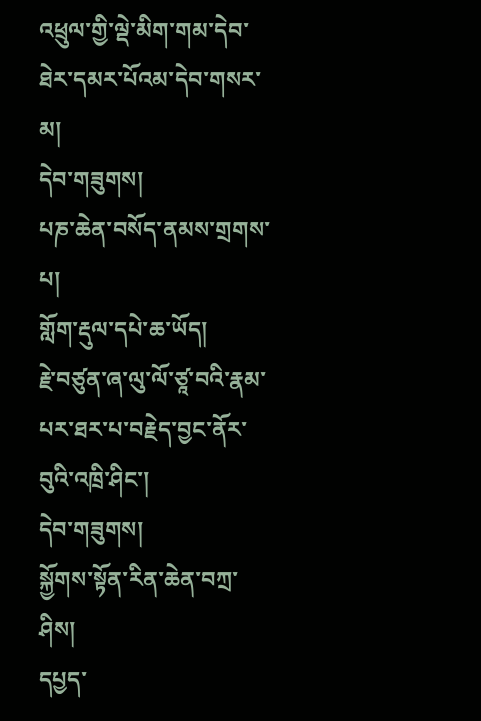འཕྲུལ་གྱི་ལྡེ་མིག་གམ་དེབ་ཐེར་དམར་པོའམ་དེབ་གསར་མ།
དེབ་གཟུགས།
པཎ་ཆེན་བསོད་ནམས་གྲགས་པ།
གློག་རྡུལ་དཔེ་ཆ་ཡོད།
རྗེ་བཙུན་ཞ་ལུ་ལོ་ཙཱ་བའི་རྣམ་པར་ཐར་པ་བརྗེད་བྱང་ནོར་བུའི་འཁྲི་ཤིང་།
དེབ་གཟུགས།
སྐྱོགས་སྟོན་རིན་ཆེན་བཀྲ་ཤིས།
དཔྱད་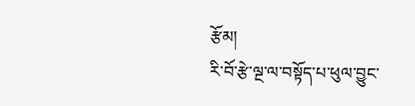རྩོམ།
རི་བོ་རྩེ་ལྔ་ལ་བསྟོད་པ་ཕུལ་བྱུང་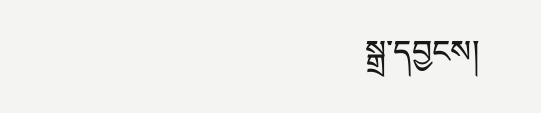སྒྲ་དབྱངས།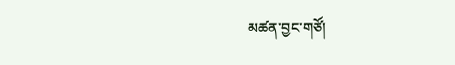མཚན་བྱང་གཙོ།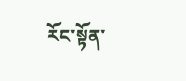རོང་སྟོན་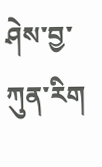ཤེས་བྱ་ཀུན་རིག